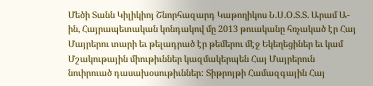Մեծի Տանն Կիլիկիոյ Շնորհազարդ Կաթողիկոս Ն.Ս.Օ.Տ.Տ. Արամ Ա-ին, Հայրապետական կոնդակով մը 2013 թուականը հռչակած էր Հայ Մայրերու տարի եւ թելադրած էր թեմերու մէջ Եկեղեցիներ եւ կամ Մշակութային միութիւններ կազմակերպեն Հայ Մայրերուն նուիրուած դասախօսութիւններ: Տիթրոյթի Համազգային Հայ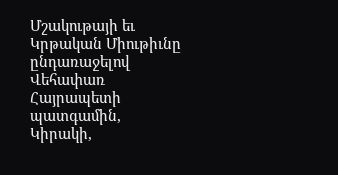Մշակութայի եւ Կրթական Միութիւնը ընդառաջելով Վեհափառ Հայրապետի պատգամին, Կիրակի,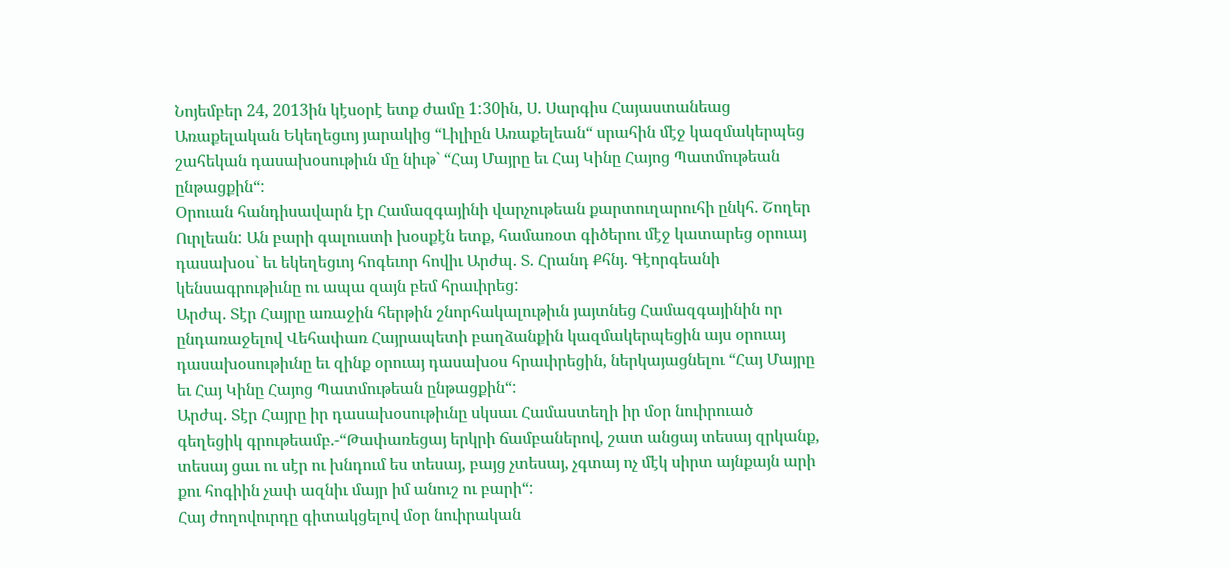Նոյեմբեր 24, 2013ին կէսօրէ ետք ժամը 1:30ին, Ս. Սարգիս Հայաստանեաց Առաքելական Եկեղեցւոյ յարակից “Լիլիըն Առաքելեան“ սրահին մէջ կազմակերպեց շահեկան դասախօսութիւն մը նիւթ` “Հայ Մայրը եւ Հայ Կինը Հայոց Պատմութեան ընթացքին“:
Օրուան հանդիսավարն էր Համազգայինի վարչութեան քարտուղարուհի ընկհ. Շողեր Ուրլեան: Ան բարի գալուստի խօսքէն ետք, համառօտ գիծերու մէջ կատարեց օրուայ դասախօս` եւ եկեղեցւոյ հոգեւոր հովիւ Արժպ. Տ. Հրանդ Քհնյ. Գէորգեանի կենսագրութիւնը ու ապա զայն բեմ հրաւիրեց:
Արժպ. Տէր Հայրը առաջին հերթին շնորհակալութիւն յայտնեց Համազգայինին որ ընդառաջելով Վեհափառ Հայրապետի բաղձանքին կազմակերպեցին այս օրուայ դասախօսութիւնը եւ զինք օրուայ դասախօս հրաւիրեցին, ներկայացնելու “Հայ Մայրը եւ Հայ Կինը Հայոց Պատմութեան ընթացքին“:
Արժպ. Տէր Հայրը իր դասախօսութիւնը սկսաւ Համաստեղի իր մօր նուիրուած գեղեցիկ գրութեամբ.-“Թափառեցայ երկրի ճամբաներով, շատ անցայ տեսայ զրկանք, տեսայ ցաւ ու սէր ու խնդում ես տեսայ, բայց չտեսայ, չգտայ ոչ մէկ սիրտ այնքայն արի քու հոգիին չափ ազնիւ մայր իմ անուշ ու բարի“:
Հայ ժողովուրդը գիտակցելով մօր նուիրական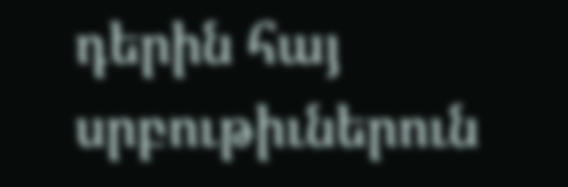դերին հայ սրբութիւներուն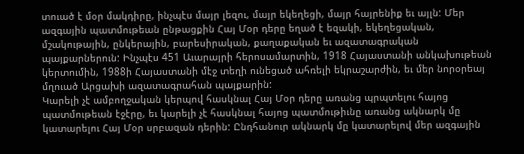տուած է մօր մակդիրը, ինչպէս մայր լեզու, մայր եկեղեցի, մայր հայրենիք եւ այլն: Մեր ազգային պատմութեան ընթացքին Հայ Մօր դերը եղած է եզակի, եկեղեցական, մշակութային, ընկերային, բարեսիրական, քաղաքական եւ ազատագրական պայքարներուն: Ինչպէս 451 Աւարայրի հերոսամարտին, 1918 Հայաստանի անկախութեան կերտումին, 1988ի Հայաստանի մէջ տեղի ունեցած ահռելի եկրաշարժին, եւ մեր նորօրեայ մղուած Արցախի ազատագրահան պայքարին:
Կարելի չէ ամբողջական կերպով հասկնալ Հայ Մօր դերը առանց պրպտելու հայոց պատմութեան էջէրը, եւ կարելի չէ հասկնալ հայոց պատմութիւնը առանց ակնարկ մը կատարելու Հայ Մօր սրբազան դերին: Ընդհանուր ակնարկ մը կատարելով մեր ազգային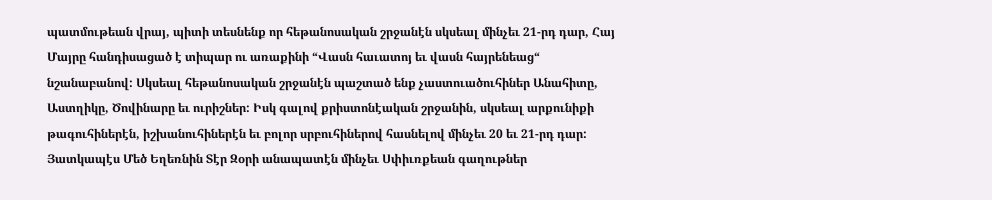պատմութեան վրայ, պիտի տեսնենք որ հեթանոսական շրջանէն սկսեալ մինչեւ 21-րդ դար, Հայ Մայրը հանդիսացած է տիպար ու առաքինի “Վասն հաւատոյ եւ վասն հայրենեաց“ նշանաբանով: Սկսեալ հեթանոսական շրջանէն պաշտած ենք չաստուածուհիներ Անահիտը, Աստղիկը, Ծովինարը եւ ուրիշներ: Իսկ գալով քրիստոնէական շրջանին, սկսեալ արքունիքի թագուհիներէն, իշխանուհիներէն եւ բոլոր սրբուհիներով հասնելով մինչեւ 20 եւ 21-րդ դար: Յատկապէս Մեծ Եղեռնին Տէր Զօրի անապատէն մինչեւ Սփիւռքեան գաղութներ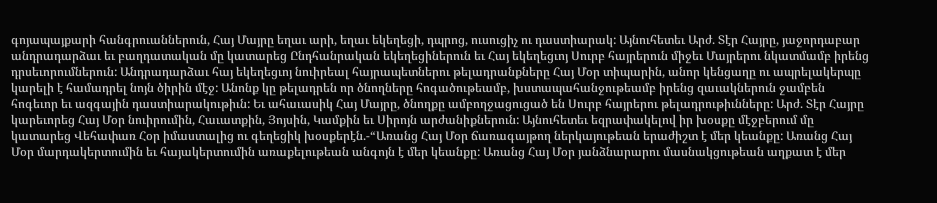գոյապայքարի հանգրուաններուն, Հայ Մայրը եղաւ արի, եղաւ եկեղեցի, դպրոց, ուսուցիչ ու դաստիարակ: Այնուհետեւ Արժ. Տէր Հայրը, յաջորդաբար անդրադարձաւ եւ բաղդատական մը կատարեց Ընդհանրական եկեղեցիներուն եւ Հայ եկեղեցւոյ Սուրբ հայրերուն միջեւ Մայրերու նկատմամբ իրենց դրսեւորումներուն: Անդրադարձաւ հայ եկեղեցւոյ նուիրեալ հայրապետներու թելադրանքները Հայ Մօր տիպարին, անոր կենցաղը ու ապրելակերպը կարելի է համադրել նոյն ծիրին մէջ: Անոնք կը թելադրեն որ ծնողները հոգածութեամբ, խստապահանջութեամբ իրենց զաւակներուն ջամբեն հոգեւոր եւ ազգային դաստիարակութիւն: Եւ ահաւասիկ Հայ Մայրը, ծնողքը ամբողջացուցած են Սուրբ հայրերու թելադրութիւնները: Արժ. Տէր Հայրը կարեւորեց Հայ Մօր նուիրումին, Հաւատքին, Յոյսին, Կամքին եւ Սիրոյն արժանիքներուն: Այնուհետեւ եզրափակելով իր խօսքը մէջբերում մը կատարեց Վեհափառ Հօր իմաստալից ու գեղեցիկ խօսքերէն.-“Առանց Հայ Մօր ճառագայթող ներկայութեան երաժիշտ է մեր կեանքը: Առանց Հայ Մօր մարդակերտումին եւ հայակերտումին առաքելութեան անգոյն է մեր կեանքը: Առանց Հայ Մօր յանձնարարու մասնակցութեան աղքատ է մեր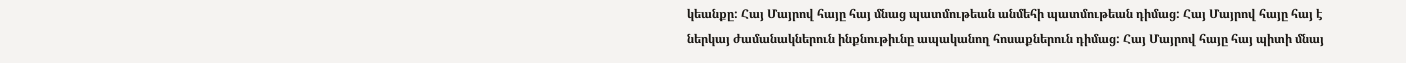կեանքը: Հայ Մայրով հայը հայ մնաց պատմութեան անմեհի պատմութեան դիմաց: Հայ Մայրով հայը հայ է ներկայ ժամանակներուն ինքնութիւնը ապականող հոսաքներուն դիմաց: Հայ Մայրով հայը հայ պիտի մնայ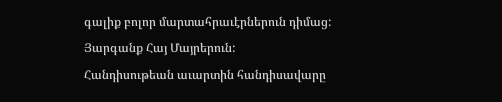գալիք բոլոր մարտահրաւէրներուն դիմաց:
Յարգանք Հայ Մայրերուն:
Հանդիսութեան աւարտին հանդիսավարը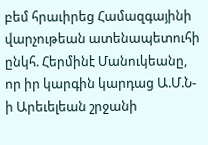բեմ հրաւիրեց Համազգայինի վարչութեան ատենապետուհի ընկհ. Հերմինէ Մանուկեանը, որ իր կարգին կարդաց Ա.Մ.Ն-ի Արեւելեան շրջանի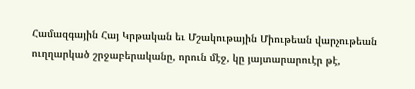Համազգային Հայ Կրթական եւ Մշակութային Միութեան վարչութեան ուղղարկած շրջաբերականը, որուն մէջ, կը յայտարարուէր թէ,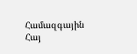Համազգային Հայ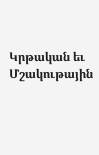Կրթական եւ Մշակութային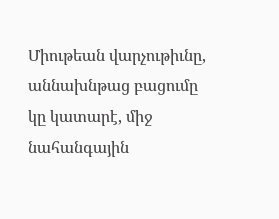Միութեան վարչութիւնը, աննախնթաց բացումը կը կատարէ, միջ նահանգային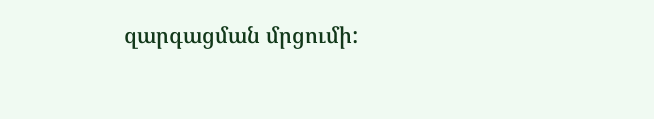զարգացման մրցումի: